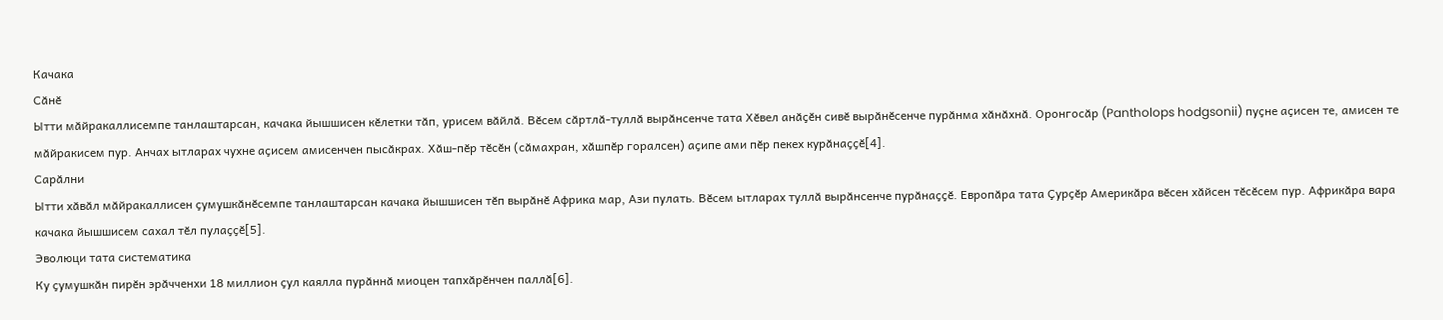Качака
Сӑнӗ
Ытти мӑйракаллисемпе танлаштарсан, качака йышшисен кӗлетки тӑп, урисем вӑйлӑ. Вӗсем сӑртлӑ-туллӑ вырӑнсенче тата Хӗвел анӑҫӗн сивӗ вырӑнӗсенче пурӑнма хӑнӑхнӑ. Оронгосӑр (Pantholops hodgsonii) пуҫне аҫисен те, амисен те мӑйракисем пур. Анчах ытларах чухне аҫисем амисенчен пысӑкрах. Хӑш-пӗр тӗсӗн (сӑмахран, хӑшпӗр горалсен) аҫипе ами пӗр пекех курӑнаҫҫӗ[4].
Сарӑлни
Ытти хӑвӑл мӑйракаллисен ҫумушкӑнӗсемпе танлаштарсан качака йышшисен тӗп вырӑнӗ Африка мар, Ази пулать. Вӗсем ытларах туллӑ вырӑнсенче пурӑнаҫҫӗ. Европӑра тата Ҫурҫӗр Америкӑра вӗсен хӑйсен тӗсӗсем пур. Африкӑра вара качака йышшисем сахал тӗл пулаҫҫӗ[5].
Эволюци тата систематика
Ку ҫумушкӑн пирӗн эрӑчченхи 18 миллион ҫул каялла пурӑннӑ миоцен тапхӑрӗнчен паллӑ[6].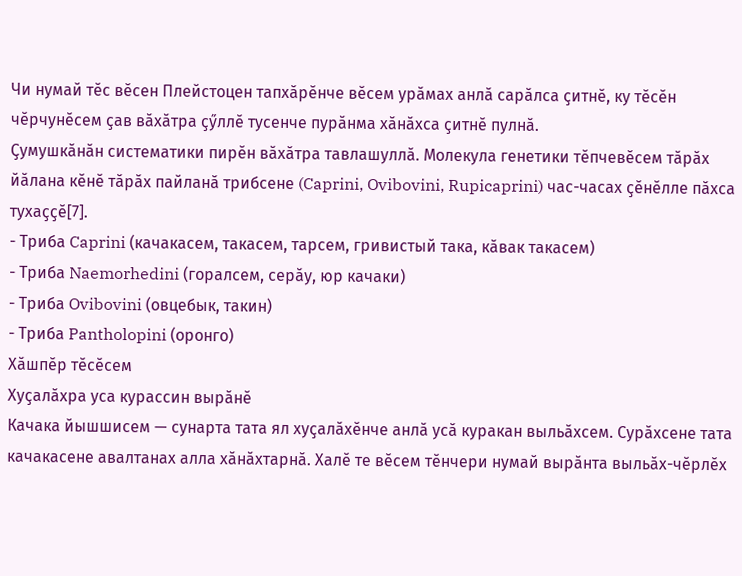Чи нумай тӗс вӗсен Плейстоцен тапхӑрӗнче вӗсем урӑмах анлӑ сарӑлса ҫитнӗ, ку тӗсӗн чӗрчунӗсем ҫав вӑхӑтра ҫӳллӗ тусенче пурӑнма хӑнӑхса ҫитнӗ пулнӑ.
Ҫумушкӑнӑн систематики пирӗн вӑхӑтра тавлашуллӑ. Молекула генетики тӗпчевӗсем тӑрӑх йӑлана кӗнӗ тӑрӑх пайланӑ трибсене (Caprini, Ovibovini, Rupicaprini) час-часах ҫӗнӗлле пӑхса тухаҫҫӗ[7].
- Триба Caprini (качакасем, такасем, тарсем, гривистый така, кӑвак такасем)
- Триба Naemorhedini (горалсем, серăу, юр качаки)
- Триба Ovibovini (овцебык, такин)
- Триба Pantholopini (оронго)
Хӑшпӗр тӗсӗсем
Хуҫалӑхра уса курассин вырӑнӗ
Качака йышшисем — сунарта тата ял хуҫалӑхӗнче анлӑ усӑ куракан выльӑхсем. Сурӑхсене тата качакасене авалтанах алла хӑнӑхтарнӑ. Халӗ те вӗсем тӗнчери нумай вырӑнта выльӑх-чӗрлӗх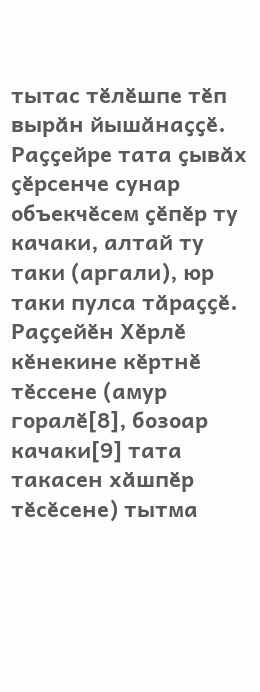тытас тӗлӗшпе тӗп вырӑн йышӑнаҫҫӗ.
Раҫҫейре тата ҫывӑх ҫӗрсенче сунар объекчӗсем ҫӗпӗр ту качаки, алтай ту таки (аргали), юр таки пулса тӑраҫҫӗ. Раҫҫейӗн Хӗрлӗ кӗнекине кӗртнӗ тӗссене (амур горалӗ[8], бозоар качаки[9] тата такасен хӑшпӗр тӗсӗсене) тытма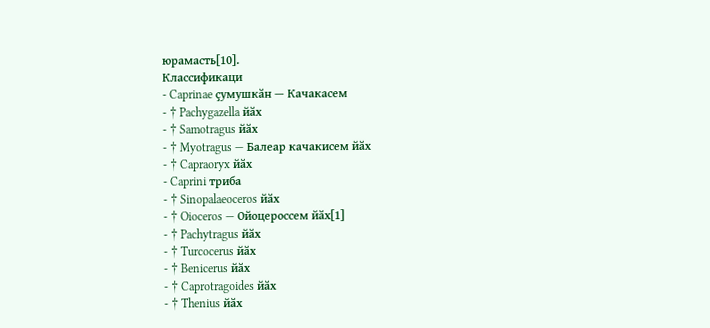юрамасть[10].
Классификаци
- Caprinae ҫумушкӑн — Качакасем
- † Pachygazella йӑх
- † Samotragus йӑх
- † Myotragus — Балеар качакисем йӑх
- † Capraoryx йӑх
- Caprini триба
- † Sinopalaeoceros йӑх
- † Oioceros — Ойоцероссем йӑх[1]
- † Pachytragus йӑх
- † Turcocerus йӑх
- † Benicerus йӑх
- † Caprotragoides йӑх
- † Thenius йӑх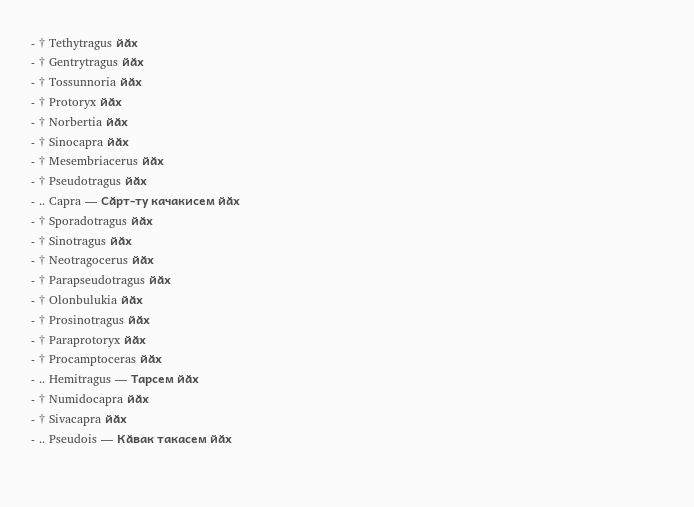- † Tethytragus йӑх
- † Gentrytragus йӑх
- † Tossunnoria йӑх
- † Protoryx йӑх
- † Norbertia йӑх
- † Sinocapra йӑх
- † Mesembriacerus йӑх
- † Pseudotragus йӑх
- .. Capra — Сӑрт-ту качакисем йӑх
- † Sporadotragus йӑх
- † Sinotragus йӑх
- † Neotragocerus йӑх
- † Parapseudotragus йӑх
- † Olonbulukia йӑх
- † Prosinotragus йӑх
- † Paraprotoryx йӑх
- † Procamptoceras йӑх
- .. Hemitragus — Тарсем йӑх
- † Numidocapra йӑх
- † Sivacapra йӑх
- .. Pseudois — Кӑвак такасем йӑх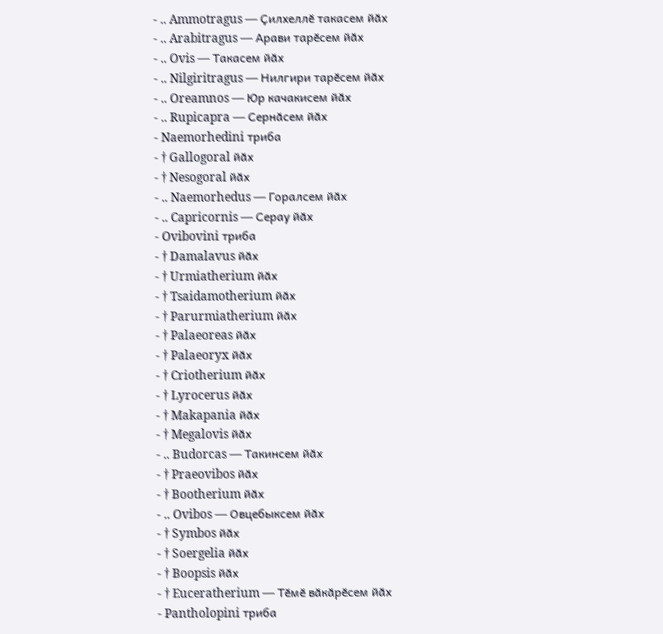- .. Ammotragus — Ҫилхеллӗ такасем йӑх
- .. Arabitragus — Арави тарӗсем йӑх
- .. Ovis — Такасем йӑх
- .. Nilgiritragus — Нилгири тарӗсем йӑх
- .. Oreamnos — Юр качакисем йӑх
- .. Rupicapra — Сернӑсем йӑх
- Naemorhedini триба
- † Gallogoral йӑх
- † Nesogoral йӑх
- .. Naemorhedus — Горалсем йӑх
- .. Capricornis — Серау йӑх
- Ovibovini триба
- † Damalavus йӑх
- † Urmiatherium йӑх
- † Tsaidamotherium йӑх
- † Parurmiatherium йӑх
- † Palaeoreas йӑх
- † Palaeoryx йӑх
- † Criotherium йӑх
- † Lyrocerus йӑх
- † Makapania йӑх
- † Megalovis йӑх
- .. Budorcas — Такинсем йӑх
- † Praeovibos йӑх
- † Bootherium йӑх
- .. Ovibos — Овцебыксем йӑх
- † Symbos йӑх
- † Soergelia йӑх
- † Boopsis йӑх
- † Euceratherium — Тӗмӗ вӑкӑрӗсем йӑх
- Pantholopini триба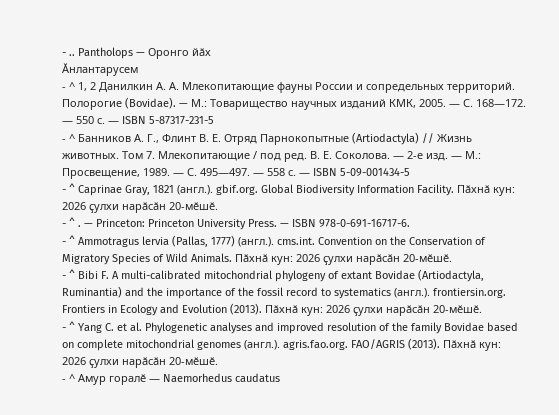- .. Pantholops — Оронго йӑх
Ӑнлантарусем
- ^ 1, 2 Данилкин А. А. Млекопитающие фауны России и сопредельных территорий. Полорогие (Bovidae). — М.: Товарищество научных изданий КМК, 2005. — С. 168—172. — 550 с. — ISBN 5-87317-231-5
- ^ Банников А. Г., Флинт В. Е. Отряд Парнокопытные (Artiodactyla) // Жизнь животных. Том 7. Млекопитающие / под ред. В. Е. Соколова. — 2-е изд. — М.: Просвещение, 1989. — С. 495—497. — 558 с. — ISBN 5-09-001434-5
- ^ Caprinae Gray, 1821 (англ.). gbif.org. Global Biodiversity Information Facility. Пӑхнӑ кун: 2026 ҫулхи нарӑсӑн 20-мӗшӗ.
- ^ . — Princeton: Princeton University Press. — ISBN 978-0-691-16717-6.
- ^ Ammotragus lervia (Pallas, 1777) (англ.). cms.int. Convention on the Conservation of Migratory Species of Wild Animals. Пӑхнӑ кун: 2026 ҫулхи нарӑсӑн 20-мӗшӗ.
- ^ Bibi F. A multi-calibrated mitochondrial phylogeny of extant Bovidae (Artiodactyla, Ruminantia) and the importance of the fossil record to systematics (англ.). frontiersin.org. Frontiers in Ecology and Evolution (2013). Пӑхнӑ кун: 2026 ҫулхи нарӑсӑн 20-мӗшӗ.
- ^ Yang C. et al. Phylogenetic analyses and improved resolution of the family Bovidae based on complete mitochondrial genomes (англ.). agris.fao.org. FAO/AGRIS (2013). Пӑхнӑ кун: 2026 ҫулхи нарӑсӑн 20-мӗшӗ.
- ^ Амур горалӗ — Naemorhedus caudatus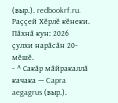(выр.). redbookrf.ru. Раҫҫей Хӗрлӗ кӗнеки. Пӑхнӑ кун: 2026 ҫулхи нарӑсӑн 20-мӗшӗ.
- ^ Сакӑр мӑйракаллӑ качака — Capra aegagrus (выр.).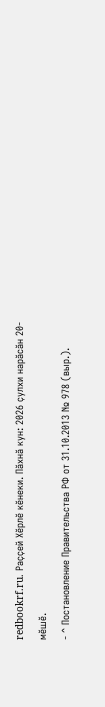redbookrf.ru. Раҫҫей Хӗрлӗ кӗнеки. Пӑхнӑ кун: 2026 ҫулхи нарӑсӑн 20-мӗшӗ.
- ^ Постановление Правительства РФ от 31.10.2013 № 978 (выр.).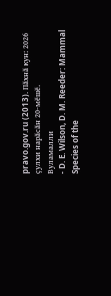pravo.gov.ru (2013). Пӑхнӑ кун: 2026 ҫулхи нарӑсӑн 20-мӗшӗ.
Вуламалли
- D. E. Wilson, D. M. Reeder: Mammal Species of the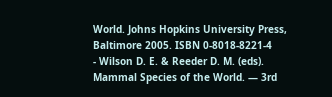World. Johns Hopkins University Press, Baltimore 2005. ISBN 0-8018-8221-4
- Wilson D. E. & Reeder D. M. (eds). Mammal Species of the World. — 3rd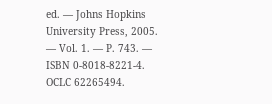ed. — Johns Hopkins University Press, 2005. — Vol. 1. — P. 743. — ISBN 0-8018-8221-4. OCLC 62265494.